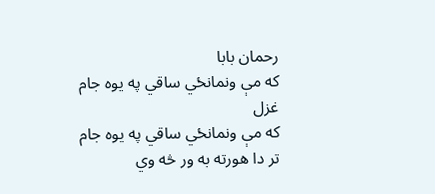رحمان بابا
که مې ونمانځي ساقي په يوه جام
غزل
که مې ونمانځي ساقي په يوه جام
تر دا هورته به ور څه وي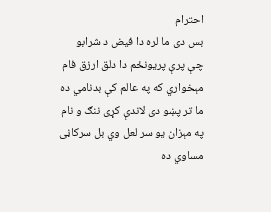احترام
بس دی ما لره دا فيض د شرابو
چې پرې پريونځم دا دلق ارزق فام
مېخواري که په عالم کې بدنامي ده
ما تر پښو دی لاندې کړی ننګ و نام
په مېزان يو سر لعل وي بل سرکاڼی
مساوي ده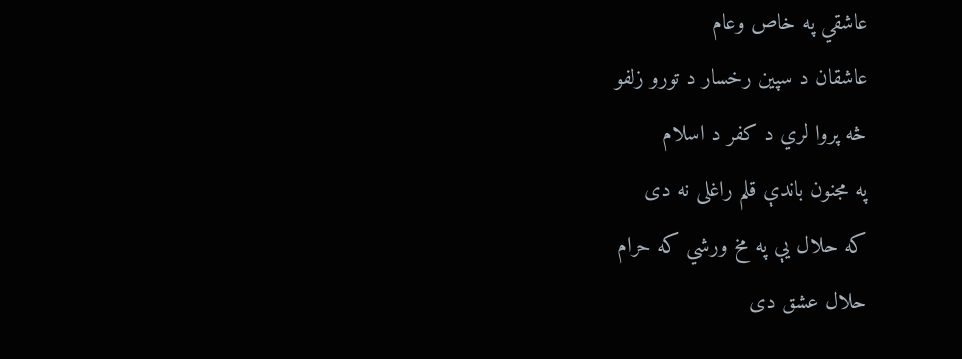عاشقي په خاص وعام
عاشقان د سپين رخسار د تورو زلفو
څه پروا لري د کفر د اسلام
په مجنون باندې قلم راغلی نه دی
که حلال يې په مخ ورشي که حرام
حلال عشق دی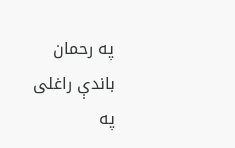په رحمان باندې راغلی
په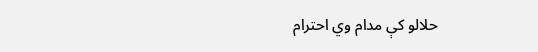حلالو کې مدام وي احترام